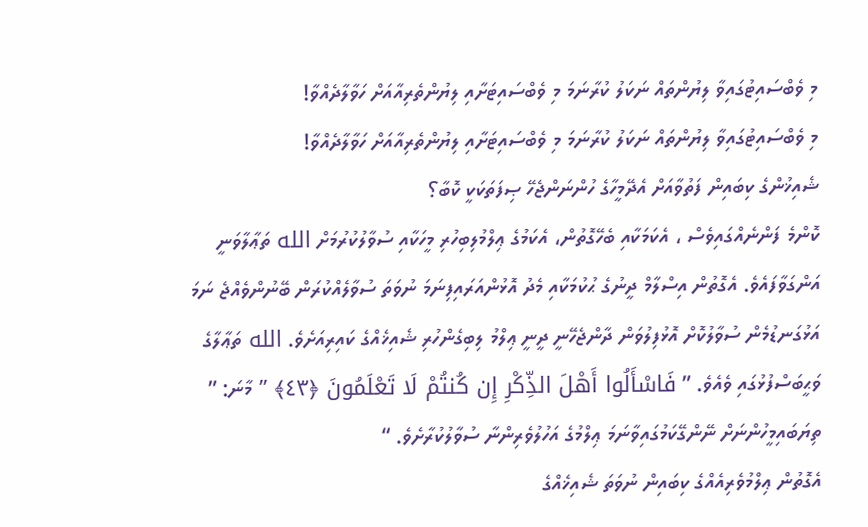މި ވެބްސައިޓުގައިވާ ލިޔުންތައް ނަކަލު ކުރާނަމަ މި ވެބްސައިޓަށާއި ލިޔުންތެރިއާއަށް ހަވާލާދެއްވާ!
މި ވެބްސައިޓުގައިވާ ލިޔުންތައް ނަކަލު ކުރާނަމަ މި ވެބްސައިޓަށާއި ލިޔުންތެރިއާއަށް ހަވާލާދެއްވާ!
ޝެއިޚުންގެ ކިބައިން ފަތުވާއަށް އެދޭމީހާގެ ހުންނަންޖެހޭ ޞިފަތަކަކީ ކޮބާ؟
ކޮންމެ ފަންނެއްގައިވެސް ، އެކަމަކާއި ބެހޭގޮތުން، އެކަމުގެ ޢިލްމުލިބިހުރި މީހަކާއި ސުވާލުކުރުމަށް الله ތަޢާލާވަނީ އަންގަވާފައެވެ. އެގޮތުން އިސްލާމް ދީނުގެ ޙުކުމަކާއި މެދު އޮޅުންއަރައިފިނަމަ ނުވަތަ ސުވާލެއްކުރަން ބޭނުންވެއްޖެ ނަމަ އަޅުގަނޑުމެން ސުވާލުކޮށް އޮޅުފިލުވަން ދާންޖެހޭނީ ދީނީ ޢިލްމު ލިބިގެންހުރި ޝެއިޚެއްގެ ކައިރިއަށެވެ. الله ތަޢާލާގެ ވަޙީބަސްފުޅުގައި ވެއެވެ. ” فَاسْأَلُوا أَهْلَ الذِّكْرِ‌ إِن كُنتُمْ لَا تَعْلَمُونَ ﴿٤٣﴾ ” މާނަ: ” ތިޔަބައިމީހުންނަށް ނޭންގޭކަމުގައިވާނަމަ ޢިލްމުގެ އަހުލުވެރިންނާ ސުވާލުކުރާށެވެ. “
އެގޮތުން ޢިލްމުވެރިއެއްގެ ކިބައިން ނުވަތަ ޝެއިޚެއްގެ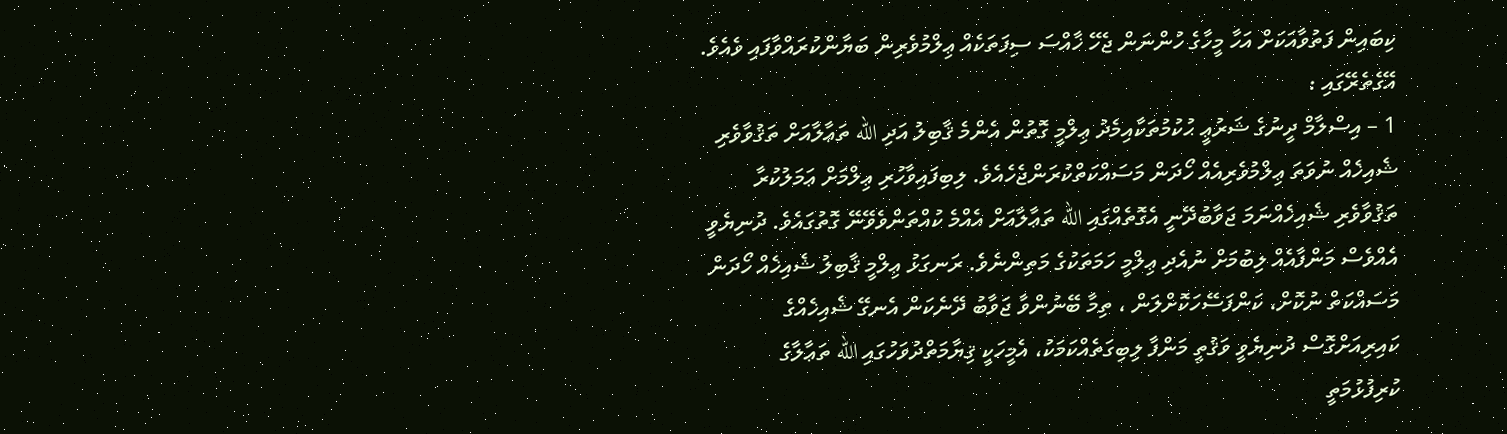ކިބައިން ފަތުވާއަކަށް އަހާ މީހާގެ ހުންނަން ޖެހޭ ޚާއްސަ ސިފަތަކެއް ޢިލްމުވެރިން ބަޔާންކުރައްވާފައި ވެއެވެ.  އޭގެތެރޭގައި :
1 – އިސްލާމް ދީނުގެ ޝަރުޢީ ޙުކުމުތަކާއިމެދު ޢިލްމީ ގޮތުން އެންމެ ޤާބިލު އަދި الله ތަޢާލާއަށް ތަޤުވާވެރި ޝެއިޚެއް ނުވަތަ ޢިލްމުވެރިއެއް ހޯދަން މަސައްކަތްކުރަންޖެހެއެވެ. ލިބިފައިވާހުރި ޢިލްމަށް ޢަމަލުކުރާ ތަޤުވާވެރި ޝެއިޚެއްނަމަ ޖަވާބުދޭނީ އެގޮތެއްގައި الله ތަޢާލާއަށް އެއްމެ ކުއްތަންވެވޭނޭ ގޮތުގައެވެ. ދުނިޔެވީ އެއްވެސް މަންފާއެއް ލިބުމަށް ނުއެދި ޢިލްމީ ހަމަތަކުގެ މަތިންނެވެ. ރަނގަޅު ޢިލްމީ ޤާބިލު ޝެއިޚެއް ހޯދަން މަސައްކަތް ނުކޮށް، ކަންފަސޭހަކޮށްލަން ، ތިމާ ބޭނުންވާ ޖަވާބު ދޭނެކަން އެނގޭ ޝެއިޚެއްގެ ކައިރިއަށްގޮސް ދުނިޔެވީ ވަޤުތީ މަންފާ ލިބިގަތެއްކަމަކު، އެމީހަކީ ޤިޔާމަތްދުވަހުގައި الله ތަޢާލާގެ ކުރިފުޅުމަތީ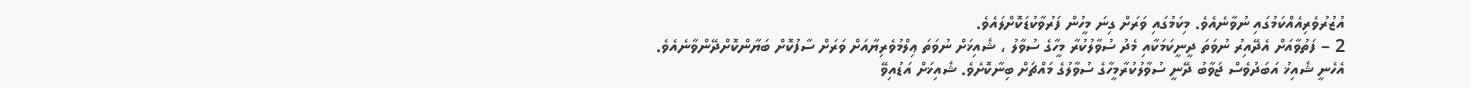އުޒުރުވެރިއެއްކަމުގައި ނުވާނެއެވެ. މިކަމުގައި ވަރަށް ގިނަ މީހުން ފަރުވާކުޑަކޮށްލައެވެ.
2 – ފަތުވާއަށް އެދޭއިރު ނުވަތަ ދީނީކަމަކާއި މެދު ސުވާލުކުރާ މީހާގެ ސުވާލު ، ޝެއިޚަށް ނުވަތަ ޢިލްމުވެރިޔާއަށް ވަރަށް ސާފުކޮށް ބަޔާންކޮށްދޭންވާނެއެވެ. އެހެނީ ޝެއިޚު އަބަދުވެސް ޖަވާބު ދޭނީ ސުވާލުކުރާމީހާގެ ސުވާލުގެ މައްޗަށް ބިނާކޮށެވެ. ޝެއިޚަށް އަޑުއިވޭ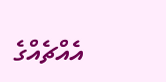އެއްޗެއްގެ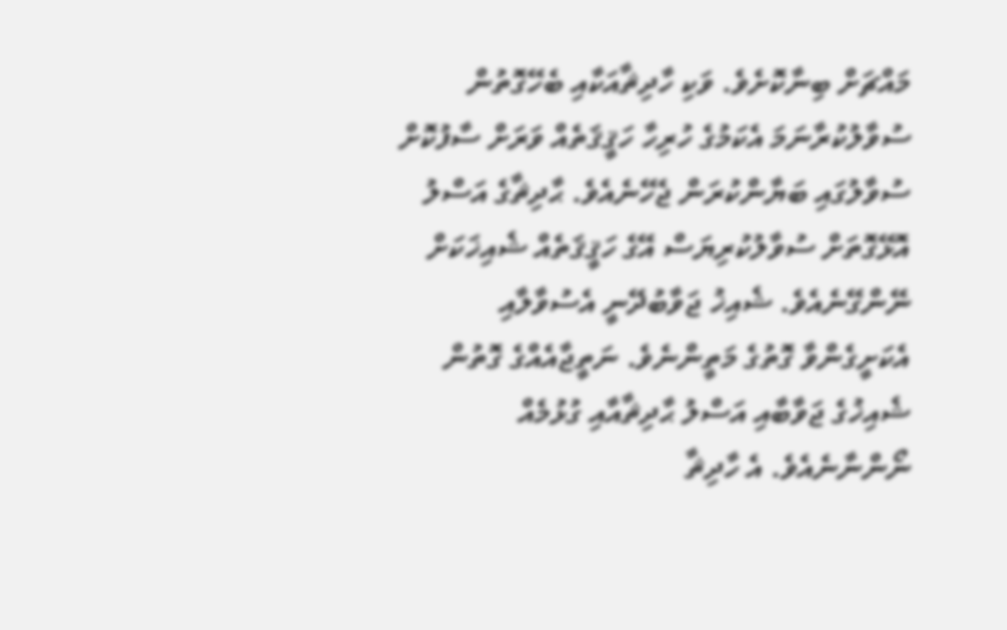މައްޗަށް ބިނާކޮށެވެ. ވަކި ހާދިޘާއަކާއި ބެހޭގޮތުން ސުވާލުކުރާނަމަ އެކަމުގެ ހުރިހާ ހަޤީޤަތެއް ވަރަށް ސާފުކޮށް ސުވާލުގައި ބަޔާންކުރަން ޖެހޭނެއެވެ. ޙާދިޘާގެ އަސްލު އޮޅޭގޮތަށް ސުވާލުކުރިޔަސް އޭގެ ހަޤީޤަތެއް ޝެއިޚަކަށް ނޭންގޭނެއެވެ. ޝެއިޚު ޖަވާބުދޭނީ އެސުވާލާއި އެކަށީގެންވާ ގޮތުގެ މަތީންނެވެ. ނަތީޖާއެއްގެ ގޮތުން ޝެއިޚުގެ ޖަވާބާއި އަސްލު ޙާދިޘާއާއި ގުޅުމެއް ނޯންނާނެއެވެ. އެ ހާދިޘާ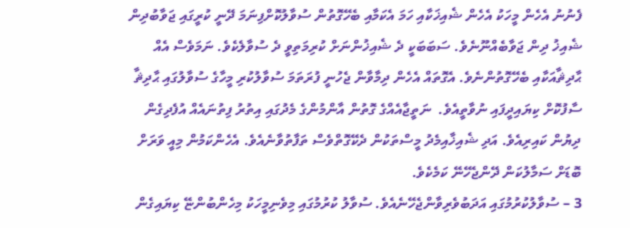ފެނުނު އެހެން މީހަކު އެހެން ޝެއިޚަކާއި ހަމަ އެކަމާއި ބެހޭގޮތުން ސުވާލުކޮށްފިނަމަ ދޭނީ ކުރީގައި ޖަވާބުދިން ޝެއިޚު ދިން ޖަވާބެއްނޫނެވެ. ސަބަބަކީ ދެ ޝެއިޚުންނަށް ކުރިމަތިވީ ދެ ސުވާލެކެވެ. ނަމަވެސް އެއް ޙާދިޘާއަކާއި ބެހޭގޮތުންނެވެ. އެގޮތައް އެހެން ދިމާވާން ޖެހުނީ ފުރަތަމަ ސުވާލުކުރި މީހާގެ ސުވާލުގައި ޙާދިޘާ ސާފުކޮށް ކިޔައިދީފައި ނުވާތީއެވެ.  ނަތީޖާއެއްގެ ގޮތުން އާންމުންގެ މެދުގައި އިތުރު ފިތުނައެއް އުފެދިގެން ދިޔުން ކައިރިއެވެ. އަދި ޝެއިޚާއިމެދު މީސްތަކުން ދެކޭގޮތްވެސް ތަފާތުވާނެއެވެ. އެހެންކަމުން މިއީ ވަރަށް ބޮޑަށް ސަމާލުކަން ދޭންޖެހޭނޭ ކަމެކެވެ.
3 – ސުވާލުކުރުމުގައި އަދަބުވެރިވާންޖެހޭނެއެވެ. ސުވާލު ކުރުމުގައި މިވެނިމީހަކު މިހެންބުންޏޭ ކިޔައިގެން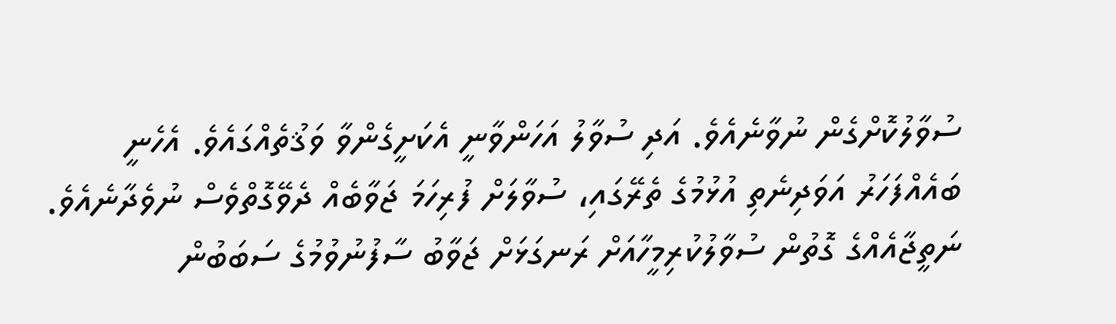ސުވާލުކޮށްގެން ނުވާނެއެވެ. އަދި ސުވާލު އަހަންވާނީ އެކަށީގެންވާ ވަޤުތެއްގައެވެ. އެހެނީ ބައެއްފަހަރު އަވަދިނެތި އުޅުމުގެ ތެރޭގައި، ސުވާލަށް ފުރިހަމަ ޖަވާބެއް ދެވޭގޮތްވެސް ނުވެދާނެއެވެ. ނަތީޖާއެއްގެ ގޮތުން ސުވާލުކުރިމީހާއަށް ރަނގަޅަށް ޖަވާބު ސާފުނުވުމުގެ ސަބަބުން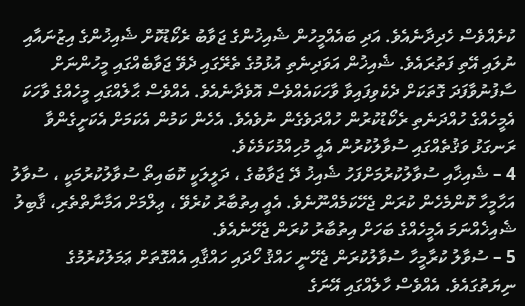ކުށެއްވެސް ހެދިދާނެއެވެ. އަދި ބައެއްމީހުން ޝެއިޚުންގެ ޖަވާބު ރެކޯޑުކޮށް ޝެއިޚުންގެ އިޒުނައާއި ނުލައި އޭތި ފަތުރައެވެ. ޝެއިޚުން އަވަދިނެތި އުޅުމުގެ ތެރޭގައި ދެވޭ ޖަވާބެއްގައި މީހުންނަށް ސާފުނުވާފަދަ ގޮތަކަށް ދެކެވިފައިވާ ވާހަކައެއްވެސް އޮވެދާނެއެވެ. އެއްވެސް ޙާލެއްގައި މީހެއްގެ ވާހަކަ އެމީހެއްގެ ހުއްދަނެތި ރެކޯޑުކުރުން ހުއްދަވެގެން ނުވެއެވެ. އެހެން ކަމުން އެކަމަށް އެކަށީގެންވާ ރަނގަޅު ވަޤުތެއްގައި ސުވާލުކުރުން އެއީ މުހިއްމުކަމެކެވެ.
4 – ޝެއިޚާއި ސުވާލުކުރުމަށްފަހު ޝެއިޚު ދޭ ޖަވާބުގެ ، ދަލީލަކީ ކޮބައިތޯ ސުވާލުކުރުމަކީ ، ސުވާލު އަހާމީހާ ކޮންމެހެން ކުރަން ޖެހޭކަމެއްނޫނެވެ. އެއީ އިތުބާރު ކުރެވޭ ، ޢިލްމަށް އަމާނާތްތެރި، ޤާބިލު  ޝެއިޚެއްނަމަ އެމީހެއްގެ ބަހަށް އިތުބާރު ކުރަން ޖެހޭނެއެވެ.
5 – ސުވާލު ކުރާމީހާ ސުވާލުކުރަން ޖެހޭނީ ހައްޤު ހޯދައި ހައްޤާއި އެއްގޮތަށް ޢަމަލުކުރުމުގެ ނިޔަތުގައެވެ. އެއްވެސް ހާލެއްގައި އޭނަގެ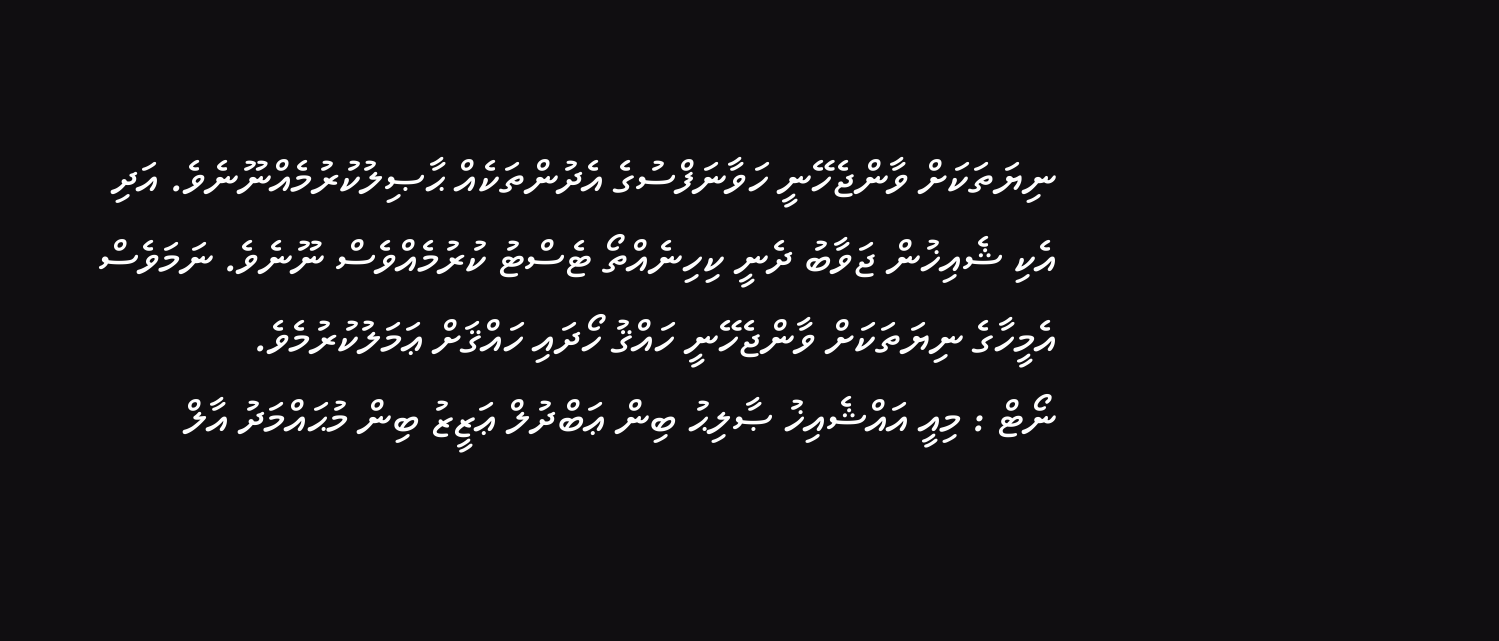ނިޔަތަކަށް ވާންޖެހޭނީ ހަވާނަފްސުގެ އެދުންތަކެއް ޙާޞިލުކުރުމެއްނޫނެވެ. އަދި އެކި ޝެއިޚުން ޖަވާބު ދެނީ ކިހިނެއްތޯ ޓެސްޓު ކުރުމެއްވެސް ނޫނެވެ. ނަމަވެސް އެމީހާގެ ނިޔަތަކަށް ވާންޖެހޭނީ ހައްޤު ހޯދައި ހައްޤަށް ޢަމަލުކުރުމެވެ.
ނޯޓް : މިއީ އައްޝެއިޚު ޞާލިޙު ބިން ޢަބްދުލް ޢަޒީޒު ބިން މުޙައްމަދު އާލް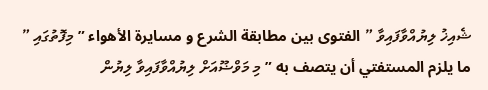ޝެއިޚު ލިޔުއްވާފައިވާ ” الفتوى بين مطابقة الشرع و مسايرة الأهواء ” މިފޮތުގައި ” ما يلزم المستفتي أن يتصف به ” މި މަވްޟޫއަށް ލިޔުއްވާފައިވާ ލިޔުން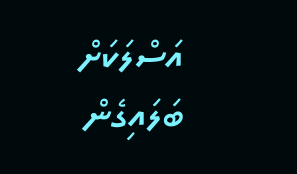އަސްލަކަށް ބަލައިގެން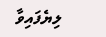ލިޔެފައިވާ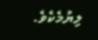ލިޔުމެކެވެ.